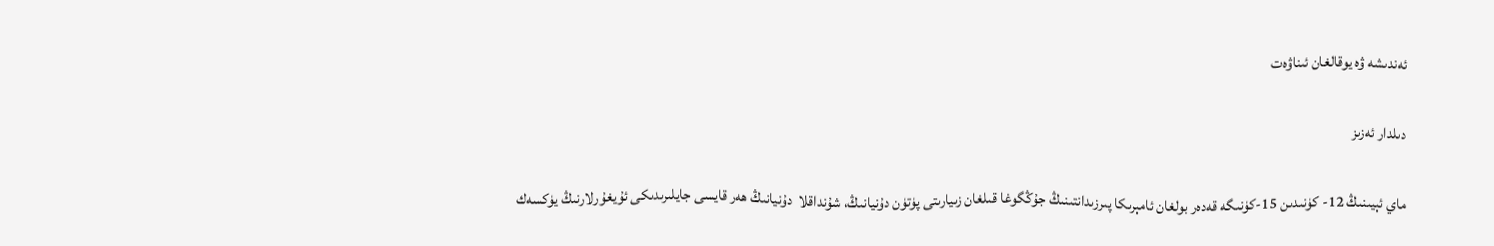ئەندىشە ۋە يوقالغان ئىناۋەت

دىلدار ئەزىز

ماي ئېيىنىڭ 12- كۈنىدىن 15-كۈنىگە قەدەر بولغان ئامېرىكا پىرزىدانتىنىڭ جۇڭگوغا قىلغان زىيارىتى پۈتۈن دۇنيانىڭ، شۇنداقلا  دۇنيانىڭ ھەر قايسى جايلىرىدىكى ئۇيغۇرلارنىڭ يۈكسەك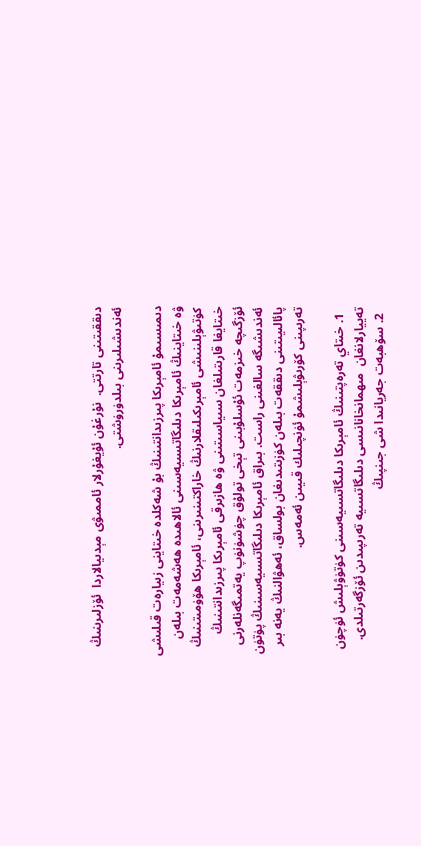دىققىتىنى تارتتى.  نۇرغۇن ئۇيغۇرلار ئاممىۋى مېدىيالاردا  ئۆزلىرىنىڭ ئەندىشىلىرىنى بىلدۈرۈشتى.

دىمىسىمۇ ئامېرىكا پىرزىدانتىنىڭ بۇ شەكلدە خىتاينى زىيارەت قىلىشى ۋە خىتاينىڭ ئامېرىكا دىلىگاتسىيەسىنى ئالاھىدە ھەشەمەت بىلەن كۈتىۋېلىنىشى ئامېرىكىلىقلارنىڭ خاراكتىنىرىنى، ئامېرىكا ھۆۈمىتىنىڭ خىتايغا قارىتىلغان سىياسىتىنى ۋە ھازىرقى ئامېرىكا پىرزىدانتىنىڭ ئۆزگىچە خىزمەت ئۇسلۇبىنى تېخى تولۇق چۈشۈنۈپ يەتمىگەنلەرنى  ئەندىشىگە سالغىنى راست. بىراق ئامېرىكا دىلىگاتسىيەسىنىڭ پۈتۈن پائالىيىتىنى دىققەت بىلەن كۈزىتىدىغان بولساق، ئەھۋالنىڭ يەنە بىر تەرىپىنى كۆرىۋېلىشمۇ ئۈنچىلىك قىيىن ئەمەس.

  1. خىتاي تەرەپتىنىڭ ئامېرىكا دىلىگاتسىيەسىنى كۈتۈۋېلىش ئۈچۈن تەييارلانغان  مىھمانخانانىسى دىلىگاتسىيە تەرىپىدىن ئۆزگەرتىلدى.
  2. سۆھبەت جەريانىدا شى جىنپىڭ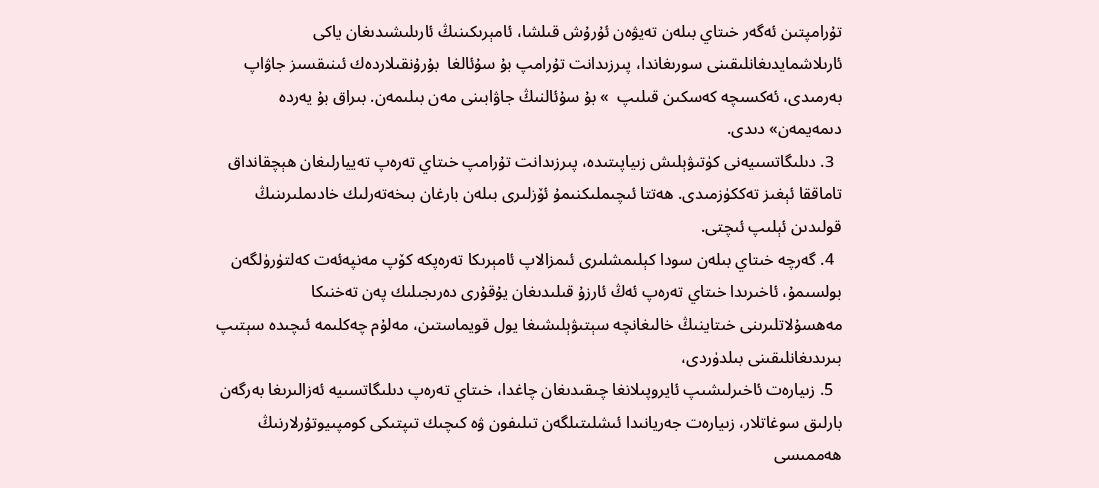تۇرامپتىن ئەگەر خىتاي بىلەن تەيۋەن ئۇرۇش قىلشا، ئامېرىكىنىڭ ئارىلىشىدىغان ياكى ئارىلاشمايدىغانلىقىنى سورىغاندا، پىرزىدانت تۇرامپ بۇ سۇئالغا  بۇرۇنقىلاردەك ئىنىقسىز جاۋاپ بەرمىدى، ئەكسىچە كەسكىن قىلىپ  » بۇ سۇئالنىڭ جاۋابىنى مەن بىلىمەن. بىراق بۇ يەردە دىمەيمەن» دىدى.
  3. دىلىگاتسىيەنى كۈتىۋېلىش زىياپىتىدە، پىرزىدانت تۇرامپ خىتاي تەرەپ تەييارلىغان ھېچقانداق تاماققا ئېغىز تەككۈزمىدى. ھەتتا ئىچىملىكنىمۇ ئۆزلىرى بىلەن بارغان بىخەتەرلىك خادىملىرىنىڭ قولىدىن ئېلىپ ئىچتى.
  4. گەرچە خىتاي بىلەن سودا كېلىمشلىرى ئىمزالاپ ئامېرىكا تەرەپكە كۆپ مەنپەئەت كەلتۈرۈلگەن بولسىمۇ، ئاخىرىدا خىتاي تەرەپ ئەڭ ئارزۇ قىلىدىغان يۇقۇرى دەرىجىلىك پەن تەخنىكا مەھسۇلاتلىرىنى خىتاينىڭ خالىغانچە سېتىۋېلىشىغا يول قويماستىن، مەلۇم چەكلىمە ئىچىدە سېتىپ بىرىدىغانلىقىنى بىلدۈردى،
  5. زىيارەت ئاخىرلىشىپ ئايروپىلانغا چىقىدىغان چاغدا، خىتاي تەرەپ دىلىگاتسىيە ئەزالىرىغا بەرگەن بارلىق سوغاتلار، زىيارەت جەريانىدا ئىشلىتىلگەن تىلىفون ۋە كىچىك تىپتىكى كومپىيوتۇرلارنىڭ ھەممىسى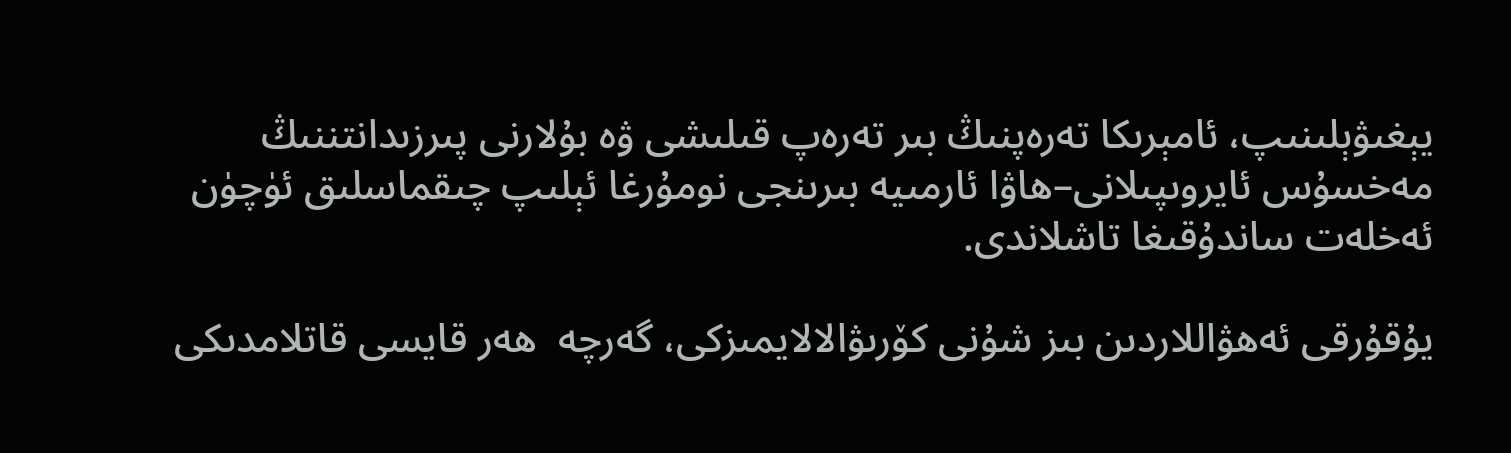يېغىۋېلىنىپ، ئامېرىكا تەرەپنىڭ بىر تەرەپ قىلىشى ۋە بۇلارنى پىرزىدانتننىڭ مەخسۇس ئايروىپىلانى–ھاۋا ئارمىيە بىرىنجى نومۇرغا ئېلىپ چىقماسلىق ئۈچۈن ئەخلەت ساندۇقىغا تاشلاندى.

يۇقۇرقى ئەھۋاللاردىن بىز شۇنى كۆرىۋالالايمىزكى، گەرچە  ھەر قايسى قاتلامدىكى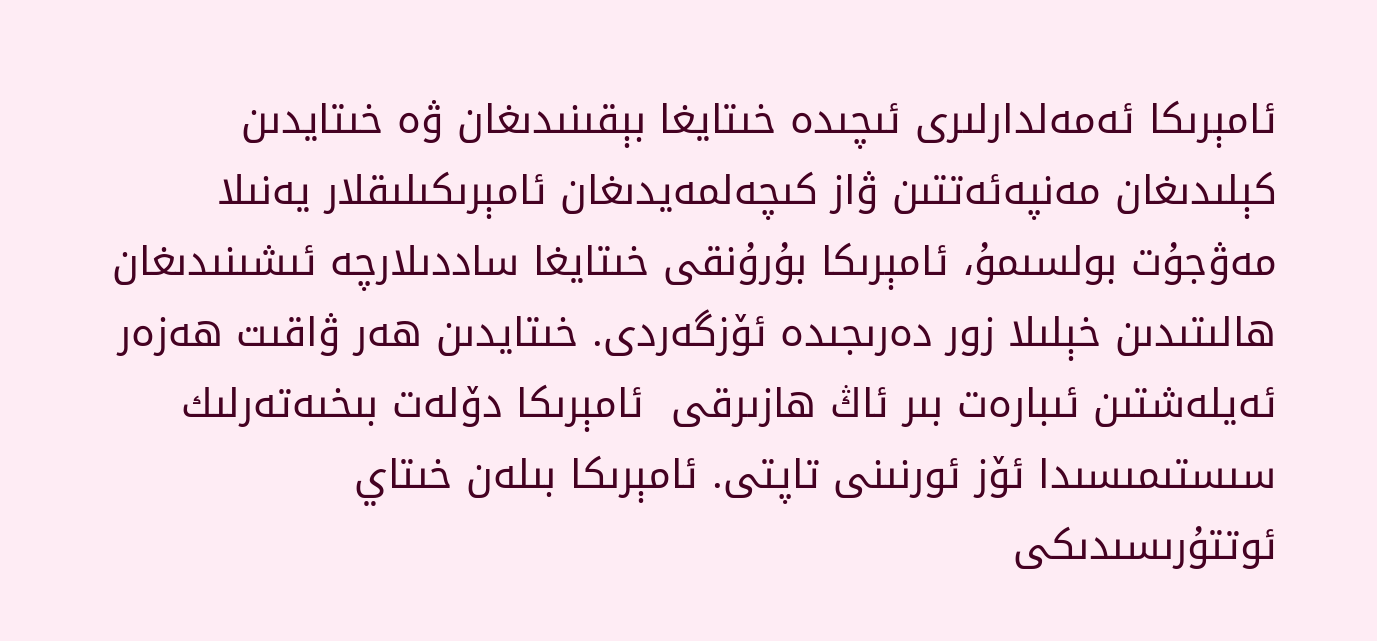ئامېرىكا ئەمەلدارلىرى ئىچىدە خىتايغا بېقىنىدىغان ۋە خىتايدىن كېلىدىغان مەنپەئەتتىن ۋاز كىچەلمەيدىغان ئامېرىكىلىقلار يەنىلا مەۋجۇت بولسىمۇ، ئامېرىكا بۇرۇنقى خىتايغا ساددىلارچە ئىشىنىدىغان ھالىتىدىن خېلىلا زور دەرىجىدە ئۆزگەردى. خىتايدىن ھەر ۋاقىت ھەزەر ئەيلەشتىن ئىبارەت بىر ئاڭ ھازىرقى  ئامېرىكا دۆلەت بىخىەتەرلىك سىستىمىسىدا ئۆز ئورنىنى تاپتى. ئامېرىكا بىلەن خىتاي ئوتتۇرىسىدىكى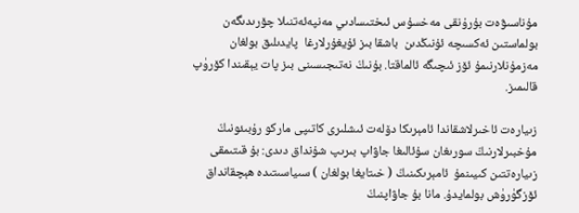مۇناسىۋەت بۇرۇنقى مەخسۇس ئىختىسادىي مەنپەئەتنىلا چۆرىدىگەن بولماستىن ئەكسىچە ئۇنىڭدىن  باشقا بىز ئۇيغۇرلارغا  پايدىلىق بولغان مەزمۇنلارنىمۇ ئۆز ئىچىگە ئالماقتا. بۇنىڭ نەتىجىسىنى بىز پات يېقىندا كۆرۈپ قالىمىز.

زىيارەت ئاخىرلاشقاندا ئامېرىكا دۆلەت ئىشلىرى كاتىپى ماركو رۇبىئونىڭ مۇخبىرلارنىڭ سورىغان سۇئالىغا جاۋاپ بىرىپ شۇنداق دىدى: بۇ قىتىمقى زىيارەتتىن كىيىنمۇ  ئامېرىكىنىڭ ( خىتايغا بولغان ) سىياسىتىدە ھېچقانداق ئۆزگۈرۈش بولمايدۇ. مانا بۇ جاۋاپنىڭ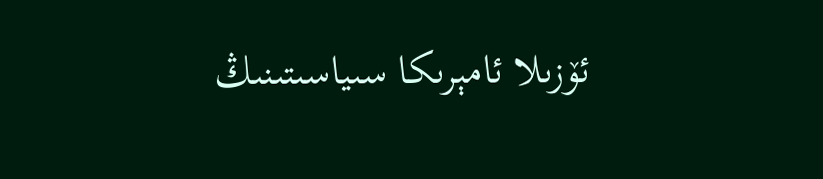ئۆزىلا ئامېرىكا سىياسىتىنىڭ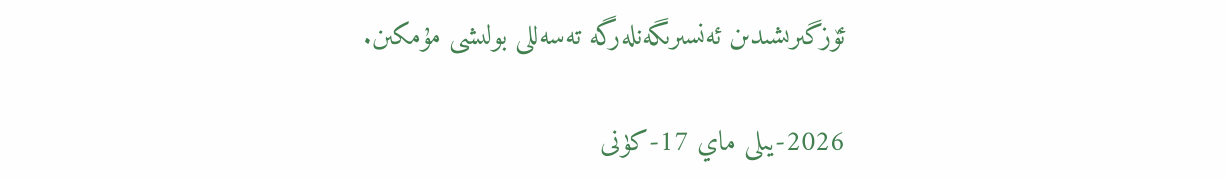ئۆزگىرىشىدىن ئەنسىرىگەنلەرگە تەسەللى بولىشى مۇمكىن.

2026-يىلى ماي 17-كۈنى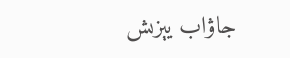جاۋاب يېزىش